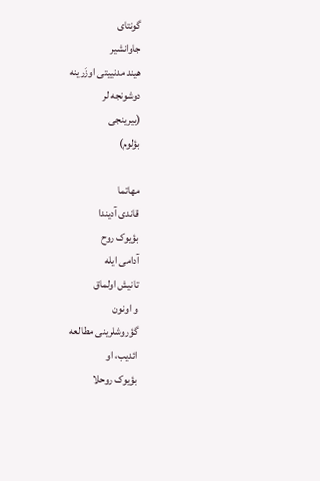گونتای
جاوانشیر
هیند مدنییتی اوزَرینه
دوشونجه لر
(بیرینجی
بؤلوم)

مهاتما
قاندی آدیندا
بؤیوک روح
آدامی ایله
تانیش اولماق
و اونون
گؤروشلرینی مطالعه
ائدیب، او
بؤیوک روحلا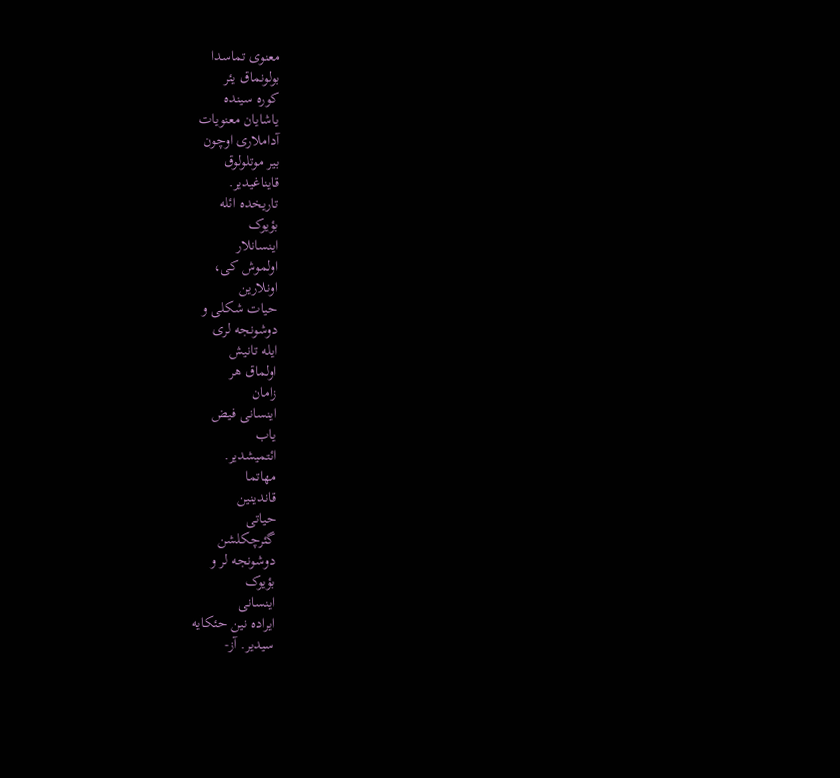معنوی تماسدا
بولونماق یئر
کوره سینده
یاشایان معنویات
آداملاری اوچون
بیر موتلولوق
قایناغیدیر.
تاریخده ائله
بؤیوک
اینسانلار
اولموش کی،
اونلارین
حیات شکلی و
دوشونجه لری
ایله تانیش
اولماق هر
زامان
اینسانی فیض
یاب
ائتمیشدیر.
مهاتما
قاندینین
حیاتی
گئرچکلشن
دوشونجه لر و
بؤیوک
اینسانی
ایراده نین حئکایه
سیدیر. آز-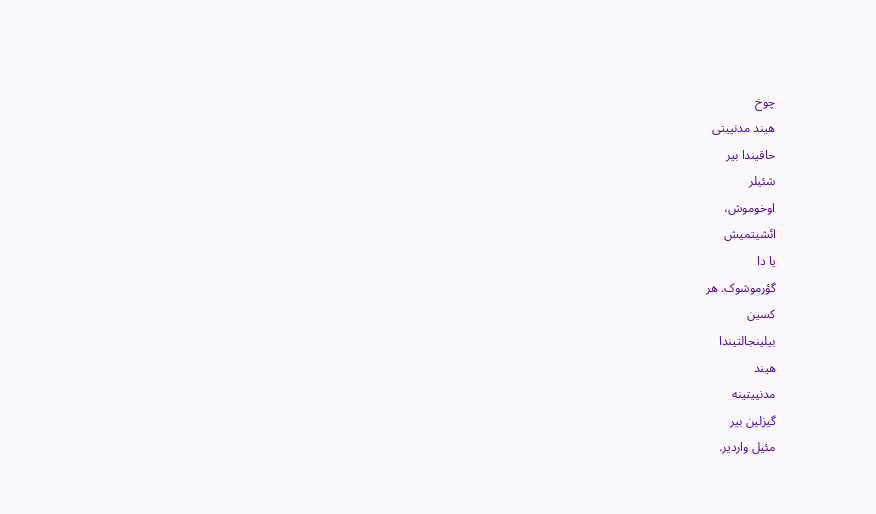چوخ
هیند مدنییتی
حاقیندا بیر
شئیلر
اوخوموش،
ائشیتمیش
یا دا
گؤرموشوک. هر
کسین
بیلینجالتیندا
هیند
مدنییتینه
گیزلین بیر
مئیل واردیر.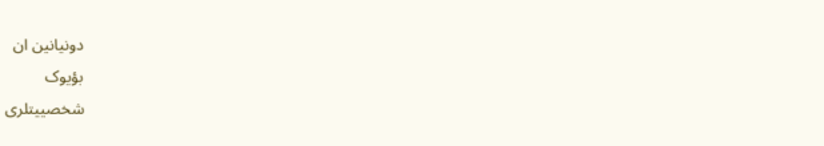دونیانین ان
بؤیوک
شخصییتلری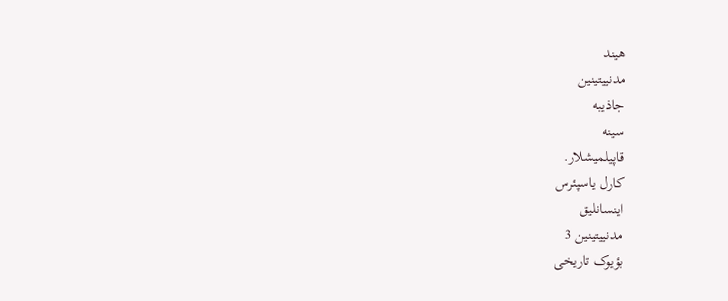هیند
مدنییتینین
جاذیبه
سینه
قاپیلمیشلار.
کارل یاسپئرس
اینسانلیق
مدنییتینین 3
بؤیوک تاریخی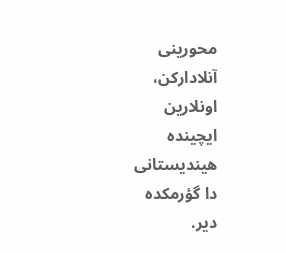محورینی
آنلادارکن،
اونلارین
ایچینده
هیندیستانی
دا گؤرمکده
دیر.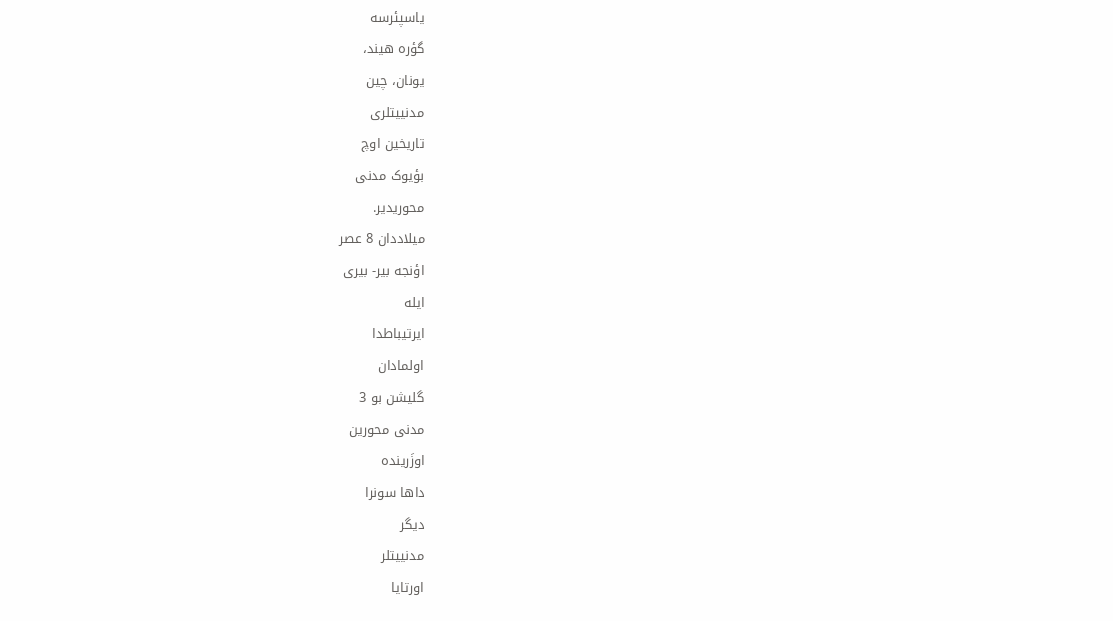یاسپئرسه
گؤره هیند،
یونان، چین
مدنییتلری
تاریخین اوچ
بؤیوک مدنی
محوریدیر.
میلاددان 8 عصر
اؤنجه بیر- بیری
ایله
ایرتیباطدا
اولمادان
گلیشن بو 3
مدنی محورین
اوزَرینده
داها سونرا
دیگر
مدنییتلر
اورتایا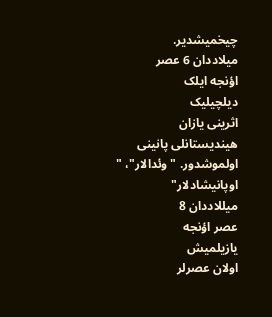چیخمیشدیر.
میلاددان 6 عصر
اؤنجه ایلک
دیلچیلیک
اثرینی یازان
هیندیستانلی پانینی
اولموشدور. "وئدالار"، "
اوپانیشادلار"
میللاددان 8
عصر اؤنجه
یازیلمیش
اولان عصرلر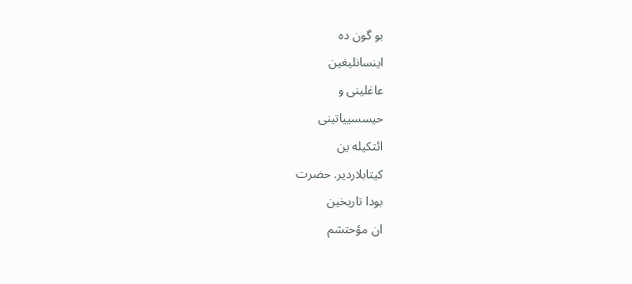بو گون ده
اینسانلیغین
عاغلینی و
حیسسییاتینی
ائتکیله ین
کیتابلاردیر. حضرت
بودا تاریخین
ان مؤحتشم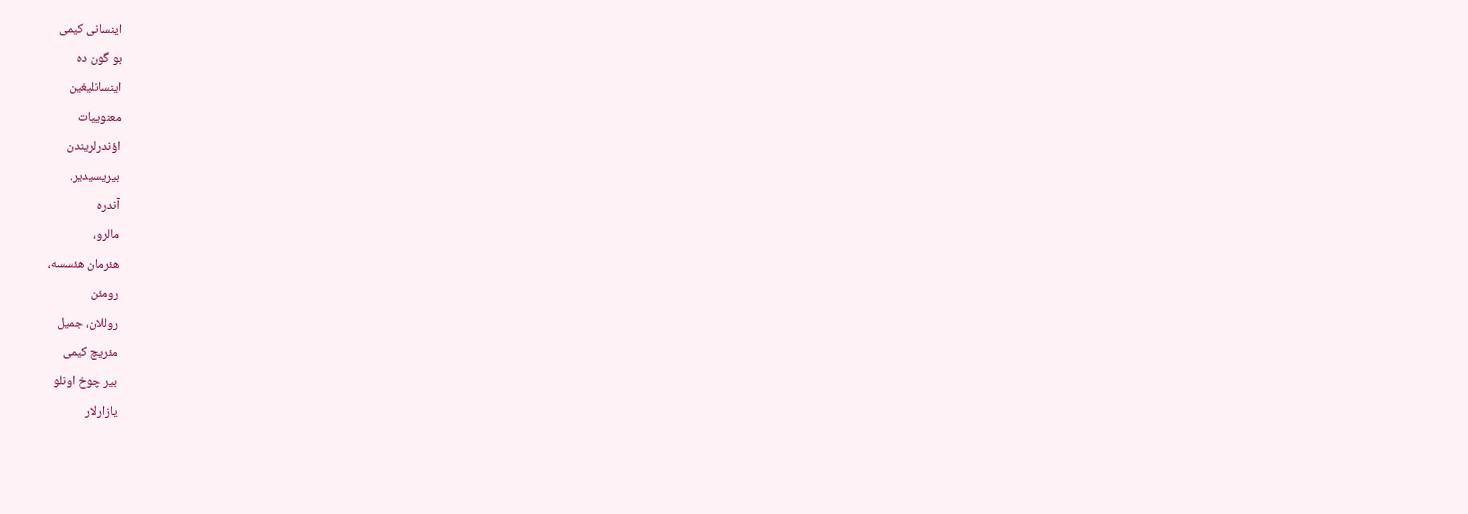اینسانی کیمی
بو گون ده
اینسانلیغین
معنوییات
اؤندرلریندن
بیریسیدیر.
آندره
مالرو،
هئرمان هئسسه،
رومئن
روللان، جمیل
مئریچ کیمی
بیر چوخ اونلو
یازارلار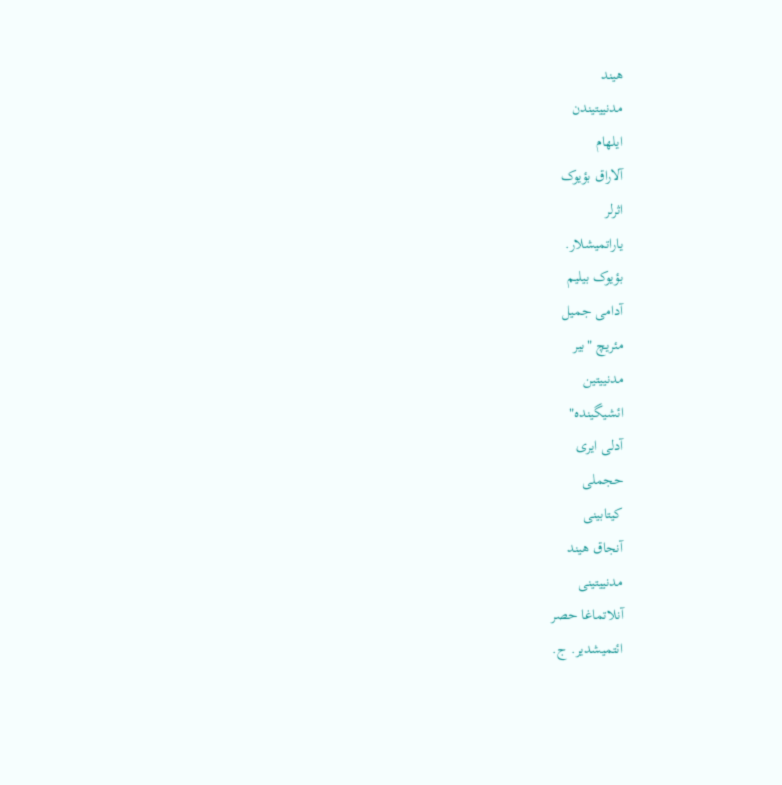هیند
مدنییتیندن
ایلهام
آلاراق بؤیوک
اثرلر
یاراتمیشلار.
بؤیوک بیلیم
آدامی جمیل
مئریچ "بیر
مدنییتین
ائشیگینده"
آدلی ایری
حجملی
کیتابینی
آنجاق هیند
مدنییتینی
آنلاتماغا حصر
ائتمیشدیر. ج.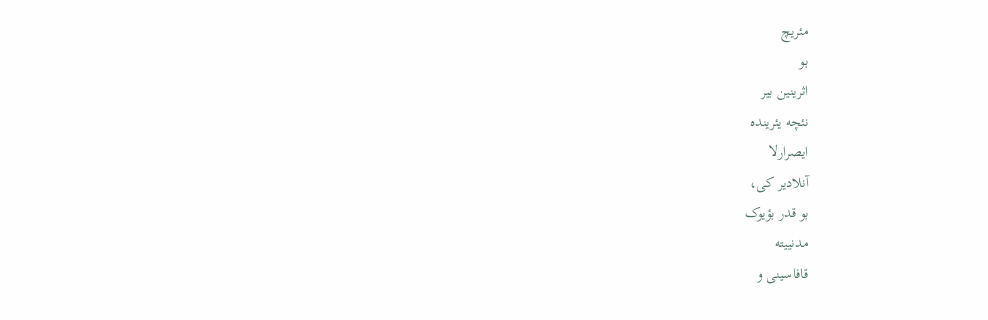مئریچ
بو
اثرینین بیر
نئچه یئرینده
ایصرارلا
آنلادیر کی،
بو قدر بؤیوک
مدنییته
قافاسینی و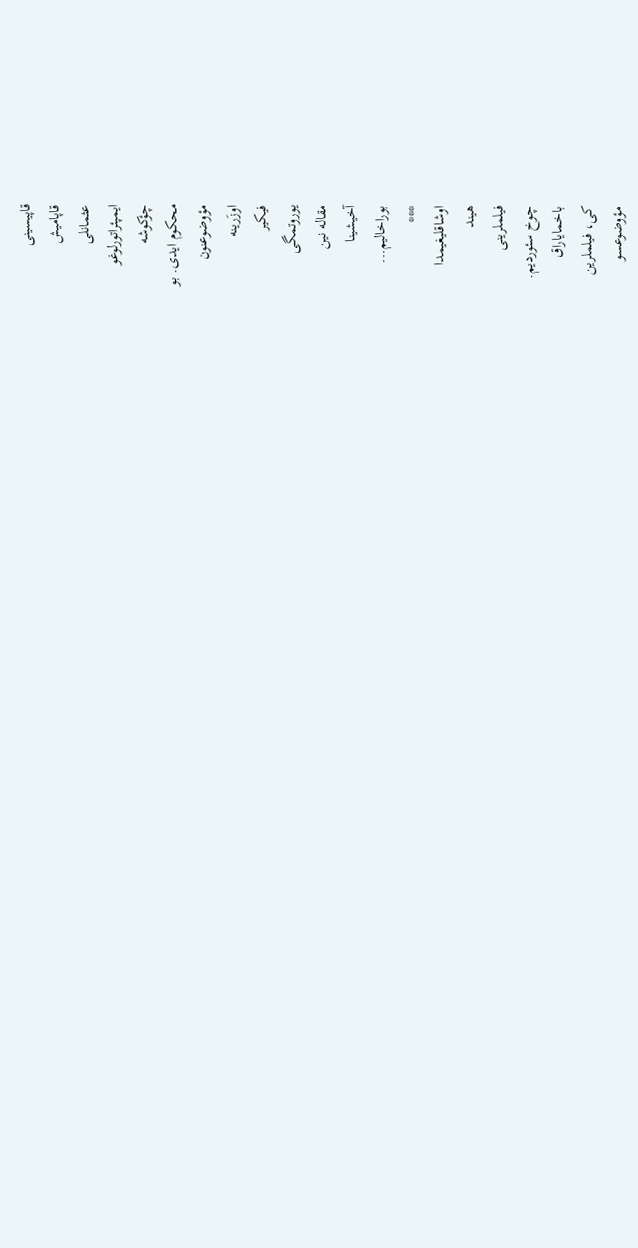قاپیسینی
قاپامیش
عثمانلی
ایمپئراتورلوغو
چؤکوشه
محکوم ایدی. بو
مؤوضوعنون
اوزَرینه
فیکیر
یوروتمگی
مقاله نین
آخیشینا
بوراخالیم...
***
اوشاقلیغیمدا
هیند
فیلملرینی
چوخ سئوردیم.
باخمایاراق
کی، فیلملرین
مؤوضوعسو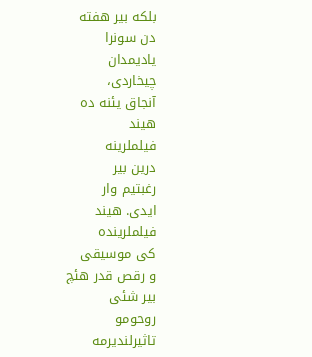بلکه بیر هفته
دن سونرا
یادیمدان
چیخاردی،
آنجاق یئنه ده
هیند
فیلملرینه
درین بیر
رغبتیم وار
ایدی. هیند
فیلملرینده
کی موسیقی
و رقص قدر هئچ
بیر شئی
روحومو
تاثیرلندیرمه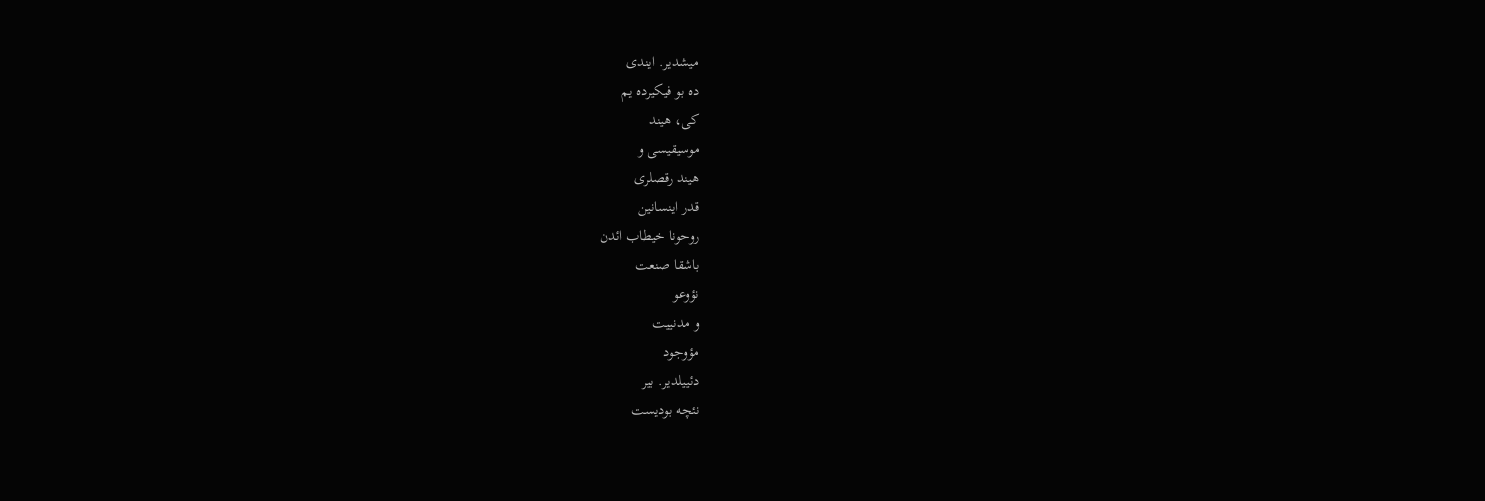میشدیر. ایندی
ده بو فیکیرده یم
کی، هیند
موسیقیسی و
هیند رقصلری
قدر اینسانین
روحونا خیطاب ائدن
باشقا صنعت
نؤوعو
و مدنییت
مؤوجود
دئییلدیر. بیر
نئچه بودیست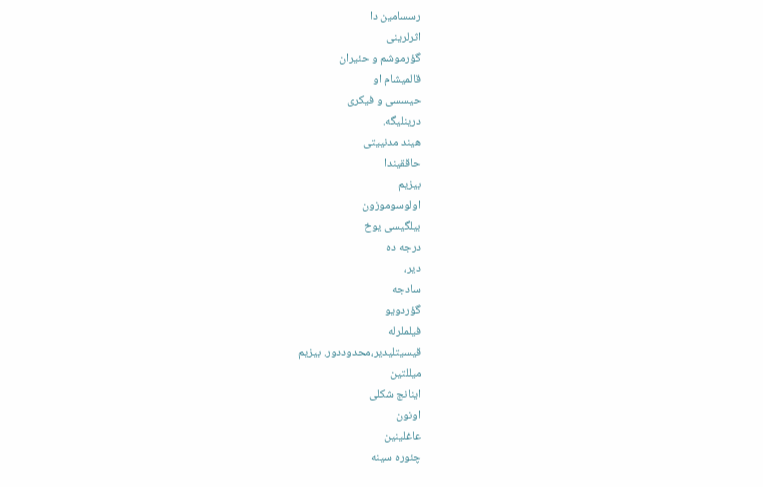رسسامین دا
اثرلرینی
گؤرموشم و حئیران
قالمیشام او
حیسسی و فیکری
درینلیگه.
هیند مدنییتی
حاققیندا
بیزیم
اولوسوموزون
بیلگیسی یوخ
درجه ده
دیر،
سادجه
گؤردویو
فیلملرله
قیسیتلیدیر،محدوددور. بیزیم
میللتین
اینانج شکلی
اونون
عاغلینین
چئوره سینه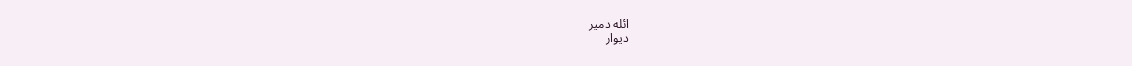ائله دمیر
دیوار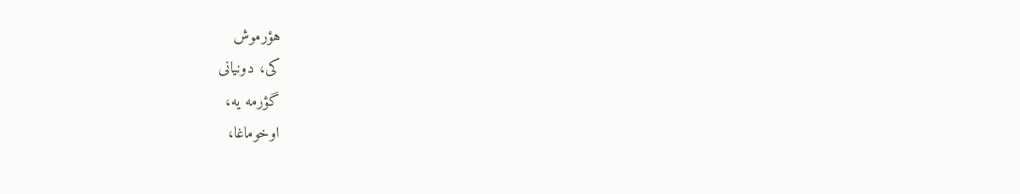هؤرموش
کی، دونیانی
گؤرمه یه،
اوخوماغا،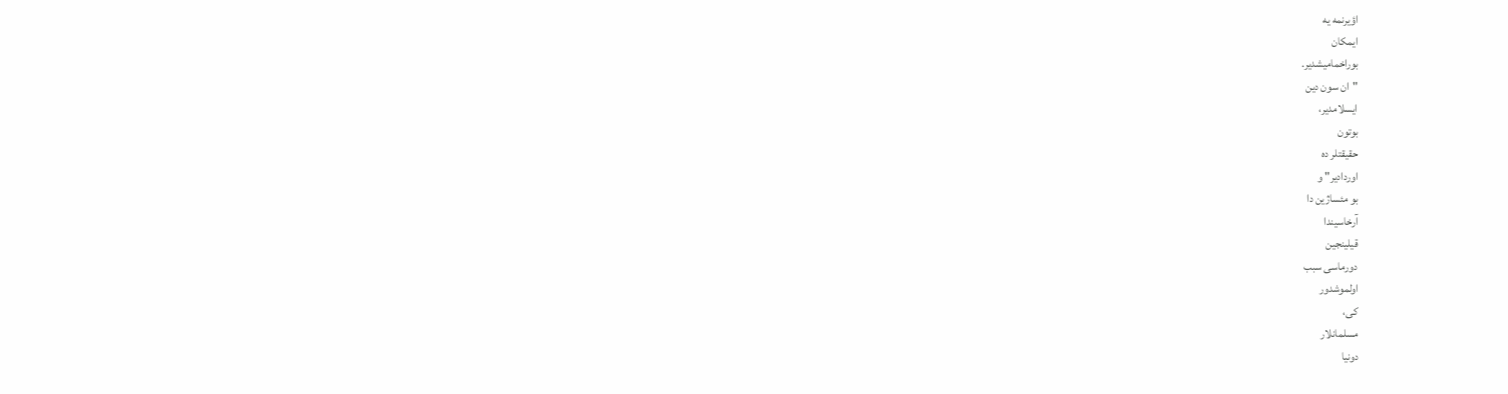اؤیرنمه یه
ایمکان
بوراخمامیشدیر.
"ان سون دین
ایسلامدیر،
بوتون
حقیقتلر ده
اوردادیر" و
بو مئساژین دا
آرخاسیندا
قیلینجین
دورماسی سبب
اولموشدور
کی،
مسلمانلار
دونیا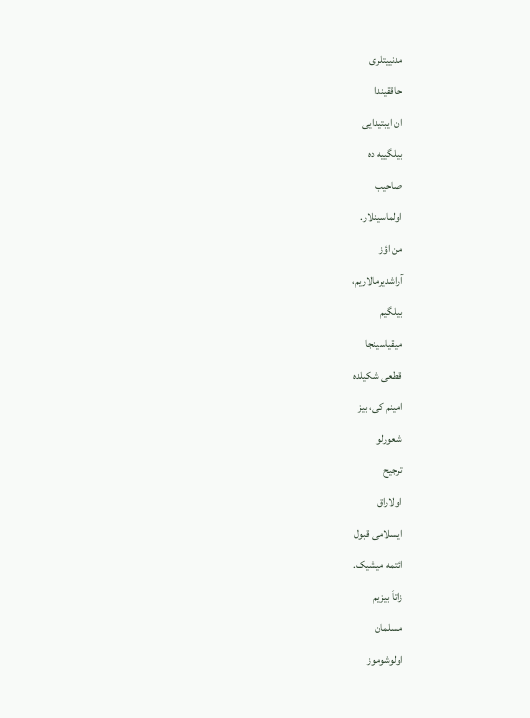مدنییتلری
حاققیندا
ان ایبتیدایی
بیلگییه ده
صاحیب
اولماسینلار.
من اؤز
آراشدیرمالاریم،
بیلگیم
میقیاسینجا
قطعی شکیلده
امینم کی، بیز
شعورلو
ترجیح
اولاراق
ایسلامی قبول
ائتمه میشیک.
زاتاَ بیزیم
مسلمان
اولوشوموز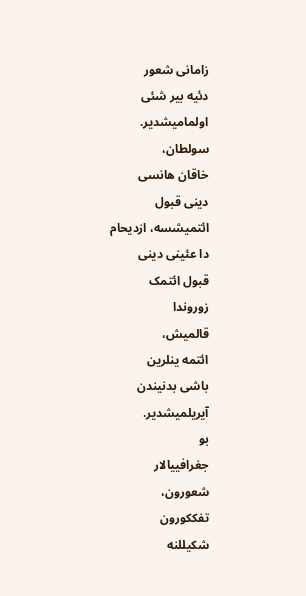زامانی شعور
دئیه بیر شئی
اولمامیشدیر.
سولطان،
خاقان هانسی
دینی قبول
ائتمیشسه، ازدیحام
دا عئینی دینی
قبول ائتمک
زوروندا
قالمیش،
ائتمه ینلرین
باشی بدنیندن
آیریلمیشدیر.
بو
جغرافییالار
شعورون،
تفککورون
شکیللنه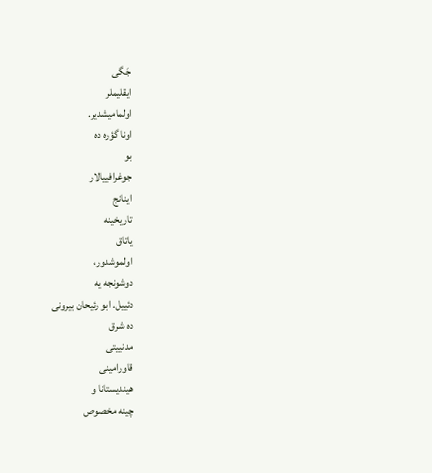جَگی
ایقلیملر
اولمامیشدیر.
اونا گؤره ده
بو
جوغرافییالار
اینانج
تاریخینه
یاتاق
اولموشدور،
دوشونجه یه
دئییل. ابو رئیحان بیرونی
ده شرق
مدنییتی
قاورامینی
هیندیستانا و
چینه مخصوص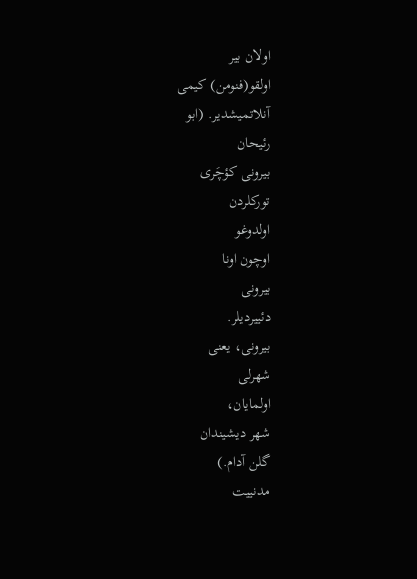اولان بیر
اولقو(فنومن) کیمی
آنلاتمیشدیر. (ابو
رئیحان
بیرونی کؤچَری
تورکلردن
اولدوغو
اوچون اونا
بیرونی
دئییردیلر.
بیرونی، یعنی
شهرلی
اولمایان،
شهر دیشیندان
گلن آدام.)
مدنییت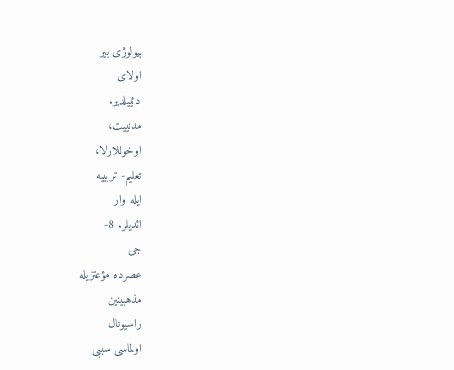بیولوژی بیر
اولای
دئییلدیر.
مدنییت،
اوخوللارلا،
تعلیم- تربییه
ایله وار
ائدیلر. 8-
جی
عصرده مؤعتزیله
مذهبینین
راسیونال
اولماسی سببی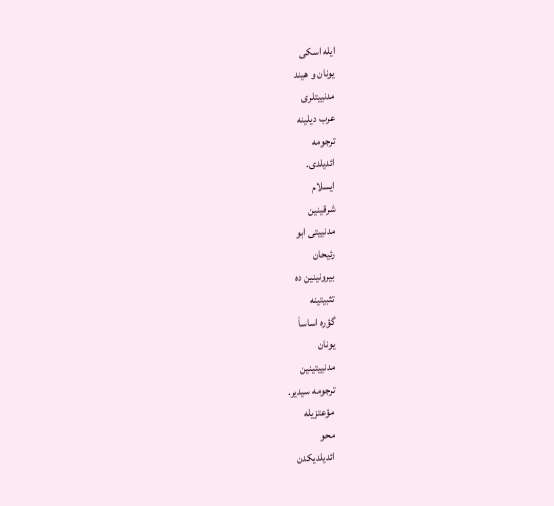ایله اسکی
یونان و هیند
مدنییتلری
عرب دیلینه
ترجومه
ائدیلدی.
ایسلام
شرقینین
مدنییتی ابو
رئیحان
بیرونینین ده
تثبیتینه
گؤره اساساَ
یونان
مدنییتینین
ترجومه سیدیر.
مؤعتزیله
محو
ائدیلدیکدن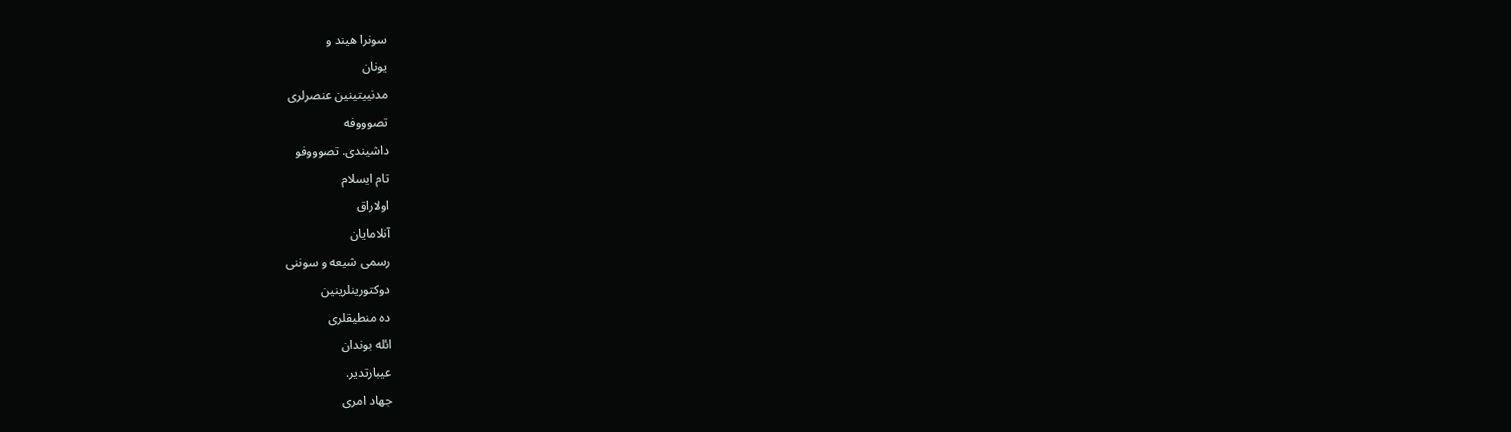سونرا هیند و
یونان
مدنییتینین عنصرلری
تصوووفه
داشیندی. تصوووفو
تام ایسلام
اولاراق
آنلامایان
رسمی شیعه و سوننی
دوکتورینلرینین
ده منطیقلری
ائله بوندان
عیبارتدیر.
جهاد امری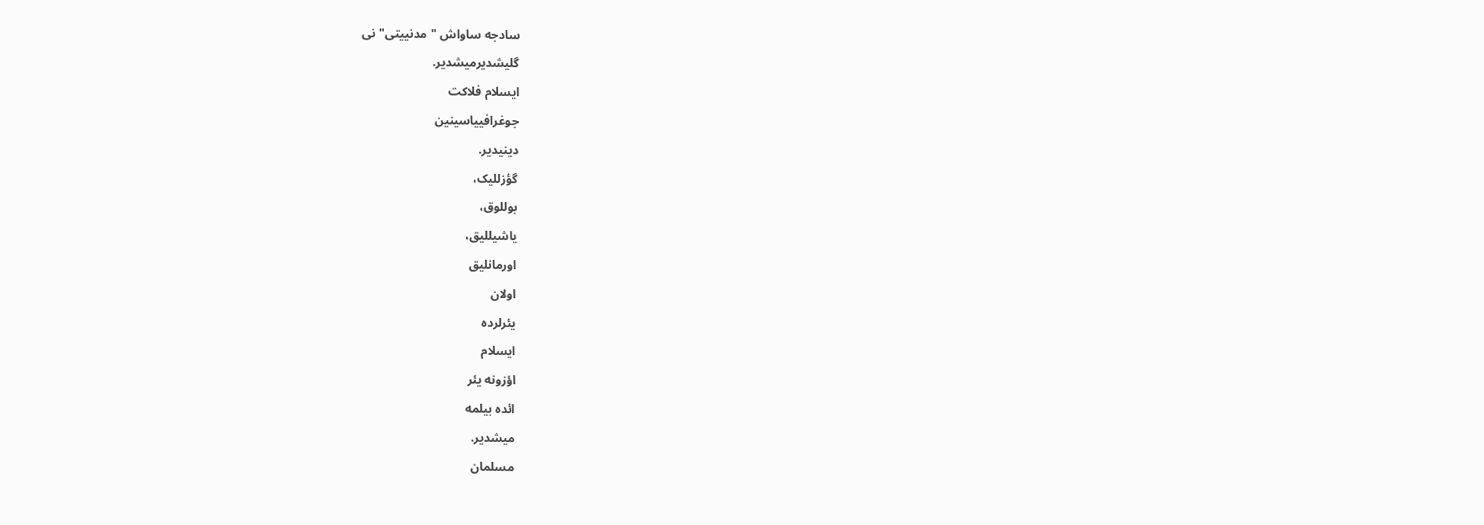سادجه ساواش "مدنییتی"نی
گلیشدیرمیشدیر.
ایسلام فلاکت
جوغرافییاسینین
دینیدیر.
گؤزللیک،
بوللوق،
یاشیللیق،
اورمانلیق
اولان
یئرلرده
ایسلام
اؤزونه یئر
ائده بیلمه
میشدیر.
مسلمان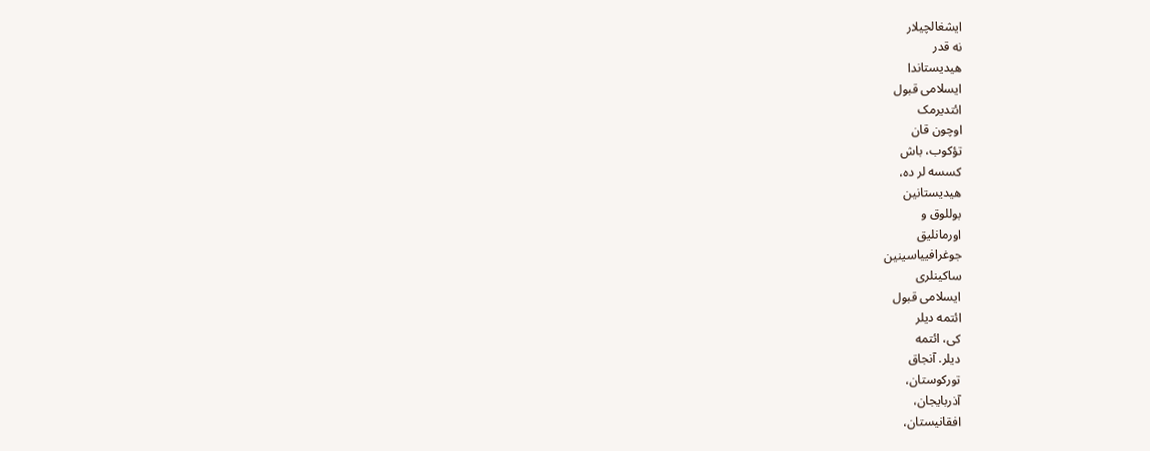ایشغالچیلار
نه قدر
هیدیستاندا
ایسلامی قبول
ائتدیرمک
اوچون قان
تؤکوب، باش
کسسه لر ده،
هیدیستانین
بوللوق و
اورمانلیق
جوغرافییاسینین
ساکینلری
ایسلامی قبول
ائتمه دیلر
کی، ائتمه
دیلر. آنجاق
تورکوستان،
آذربایجان،
افقانیستان،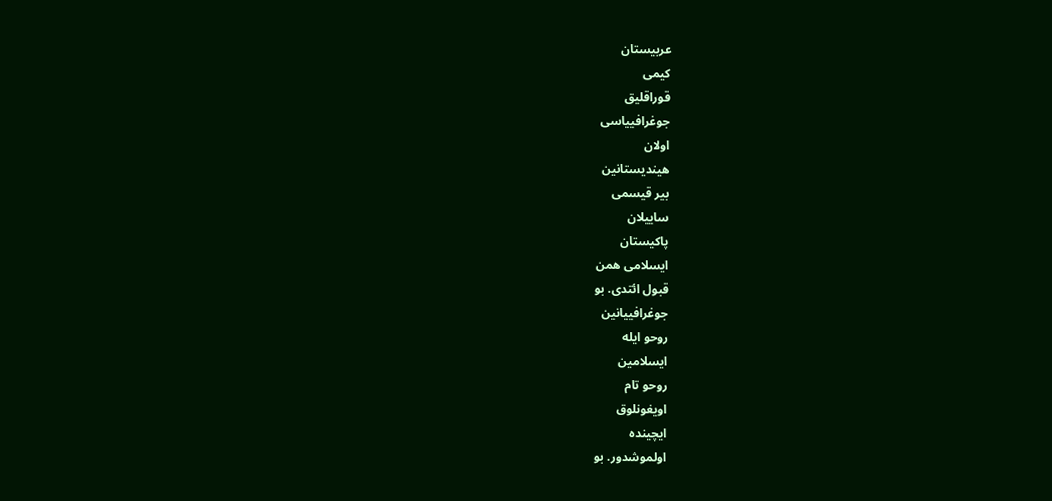عربیستان
کیمی
قوراقلیق
جوغرافییاسی
اولان
هیندیستانین
بیر قیسمی
ساییلان
پاکیستان
ایسلامی همن
قبول ائتدی. بو
جوغرافییانین
روحو ایله
ایسلامین
روحو تام
اویغونلوق
ایچینده
اولموشدور. بو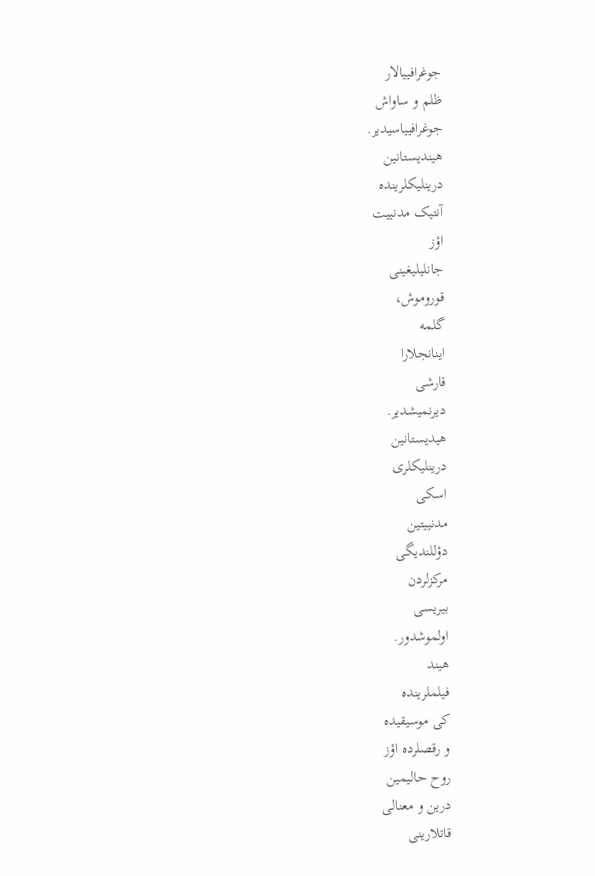جوغرافییالار
ظلم و ساواش
جوغرافییاسیدیر.
هیندیستانین
درینلیکلرینده
آنتیک مدنییت
اؤز
جانلیلیغینی
قوروموش،
گلمه
اینانجلارا
قارشی
دیرنمیشدیر.
هیدیستانین
درینلیکلری
اسکی
مدنییتین
دؤللندیگی
مرکزلردن
بیریسی
اولموشدور.
هیند
فیلملرینده
کی موسیقیده
و رقصلرده اؤز
روح حالیمین
درین و معنالی
قاتلارینی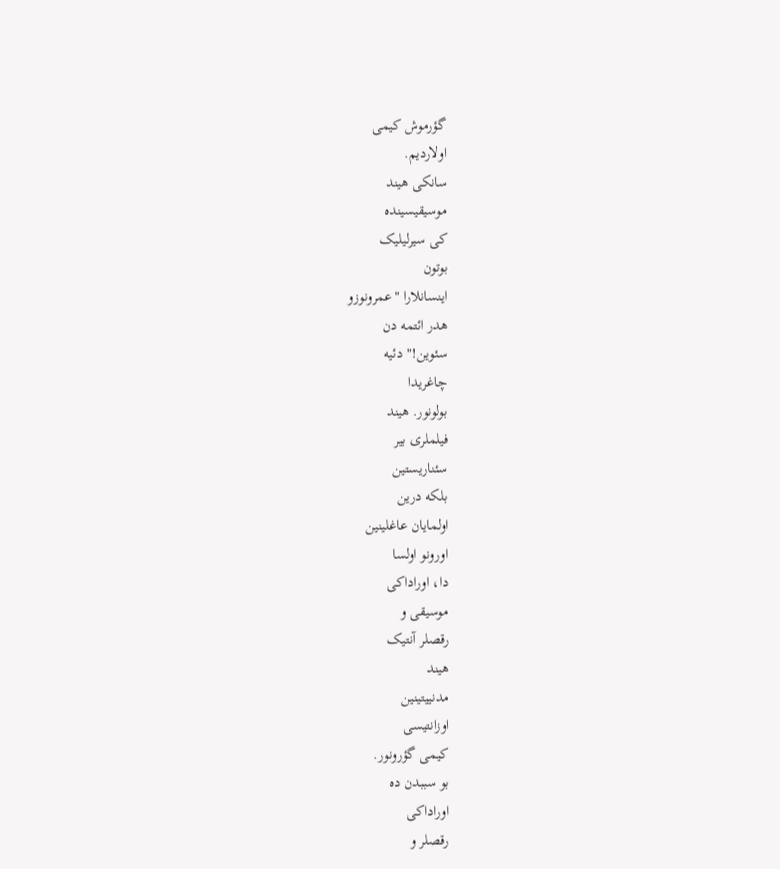گؤرموش کیمی
اولاردیم.
سانکی هیند
موسیقیسینده
کی سیرلیلیک
بوتون
اینسانلارا "عمرونوزو
هدر ائتمه دن
سئوین!" دئیه
چاغریدا
بولونور. هیند
فیلملری بیر
سئناریستین
بلکه درین
اولمایان عاغلینین
اورونو اولسا
دا، اوراداکی
موسیقی و
رقصلر آنتیک
هیند
مدنییتینین
اوزانتیسی
کیمی گؤرونور.
بو سببدن ده
اوراداکی
رقصلر و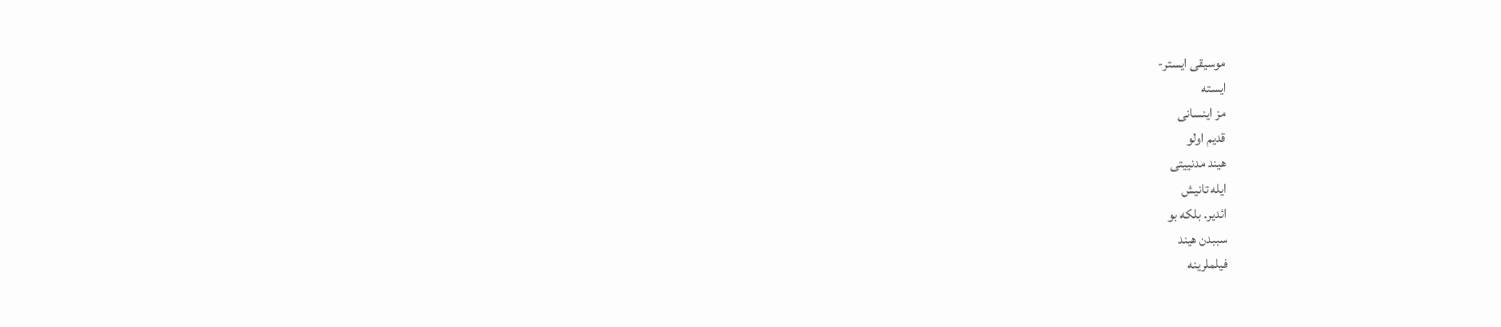موسیقی ایستر-
ایسته
مز اینسانی
قدیم اولو
هیند مدنییتی
ایله تانیش
ائدیر. بلکه بو
سببدن هیند
فیلملرینه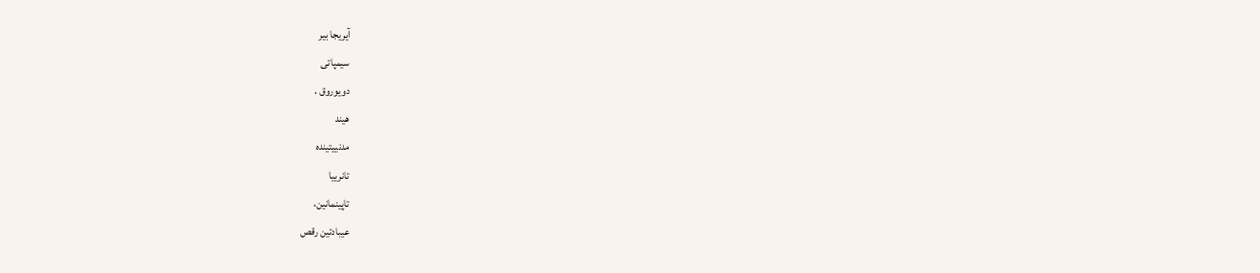آیریجا بیر
سیمپاتی
دویوروق .
هیند
مدنییتینده
تانرییا
تاپینمانین،
عیبادتین رقص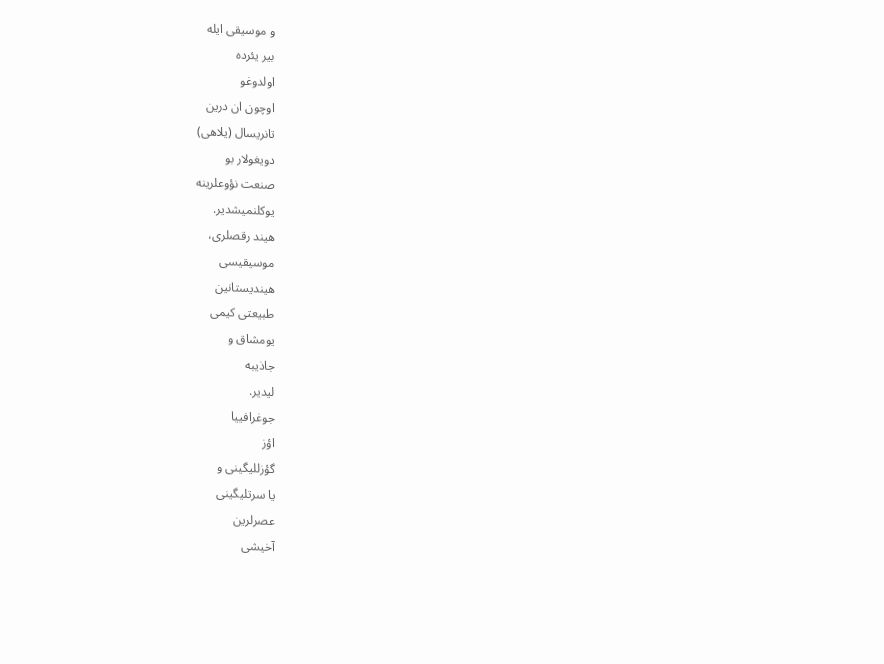و موسیقی ایله
بیر یئرده
اولدوغو
اوچون ان درین
تانریسال (یلاهی)
دویغولار بو
صنعت نؤوعلرینه
یوکلنمیشدیر.
هیند رقصلری،
موسیقیسی
هیندیستانین
طبیعتی کیمی
یومشاق و
جاذیبه
لیدیر.
جوغرافییا
اؤز
گؤزللیگینی و
یا سرتلیگینی
عصرلرین
آخیشی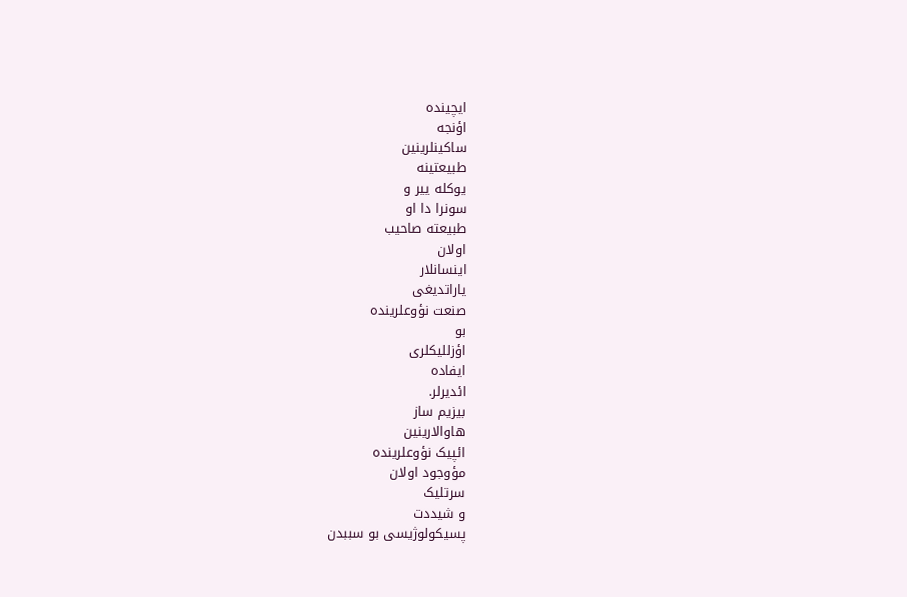ایچینده
اؤنجه
ساکینلرینین
طبیعتینه
یوکله ییر و
سونرا دا او
طبیعته صاحیب
اولان
اینسانلار
یاراتدیغی
صنعت نؤوعلرینده
بو
اؤزللیکلری
ایفاده
ائدیرلر.
بیزیم ساز
هاوالارینین
ائپیک نؤوعلرینده
مؤوجود اولان
سرتلیک
و شیددت
پسیکولوژیسی بو سببدن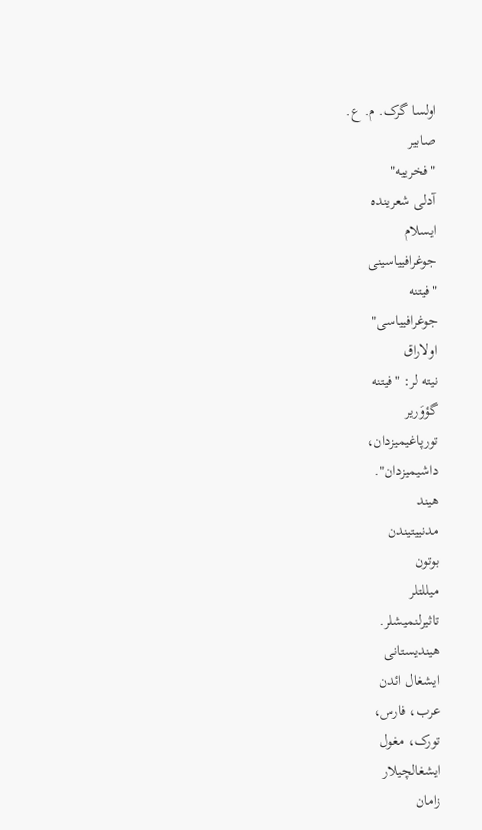اولسا گرک. م. ع.
صابیر
"فخرییه"
آدلی شعرینده
ایسلام
جوغرافییاسینی
"فیتنه
جوغرافییاسی"
اولاراق
نیته لر: "فیتنه
گؤوَریر
تورپاغیمیزدان،
داشیمیزدان".
هیند
مدنییتیندن
بوتون
میللتلر
تاثیرلنمیشلر.
هیندیستانی
ایشغال ائدن
عرب، فارس،
تورک، مغول
ایشغالچیلار
زامان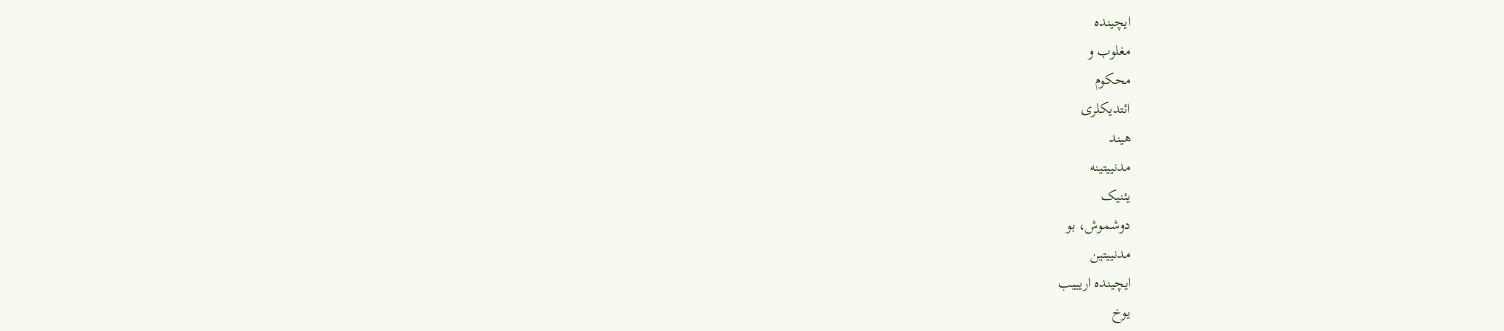ایچینده
مغلوب و
محکوم
ائتدیکلری
هیند
مدنییتینه
یئنیک
دوشموش، بو
مدنییتین
ایچینده اریییب
یوخ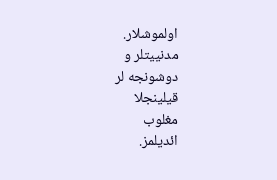اولموشلار.
مدنییتلر و
دوشونجه لر
قیلینجلا
مغلوب
ائدیلمز.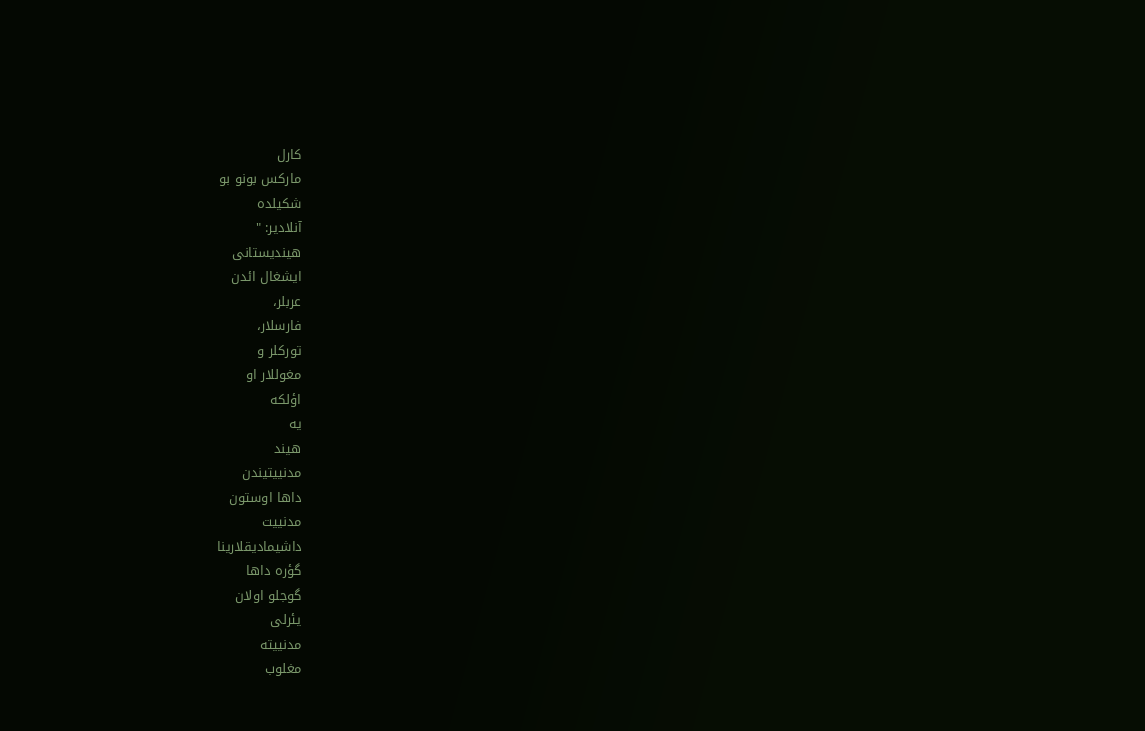کارل
مارکس بونو بو
شکیلده
آنلادیر: "
هیندیستانی
ایشغال ائدن
عربلر،
فارسلار،
تورکلر و
مغوللار او
اؤلکه
یه
هیند
مدنییتیندن
داها اوستون
مدنییت
داشیمادیقلارینا
گؤره داها
گوجلو اولان
یئرلی
مدنییته
مغلوب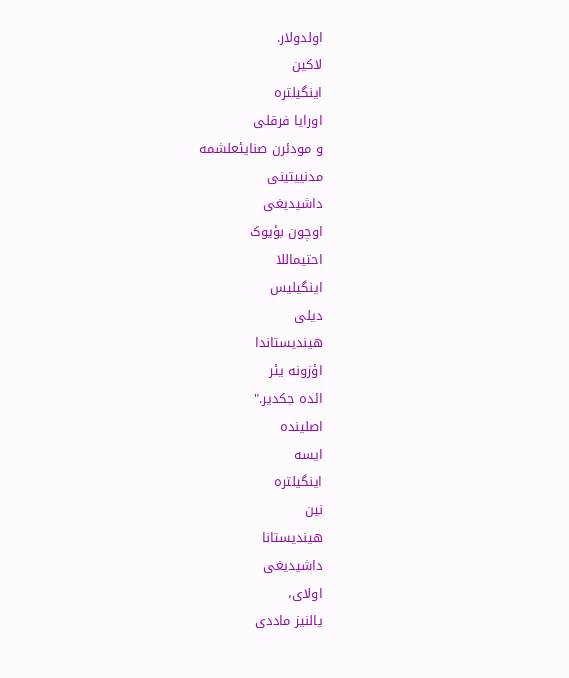اولدولار.
لاکین
اینگیلتره
اورایا فرقلی
و مودئرن صنایئعلشمه
مدنییتینی
داشیدیغی
اوچون بؤیوک
احتیماللا
اینگیلیس
دیلی
هیندیستاندا
اؤزونه یئر
ائده جکدیر."
اصلینده
ایسه
اینگیلتره
نین
هیندیستانا
داشیدیغی
اولای،
یالنیز ماددی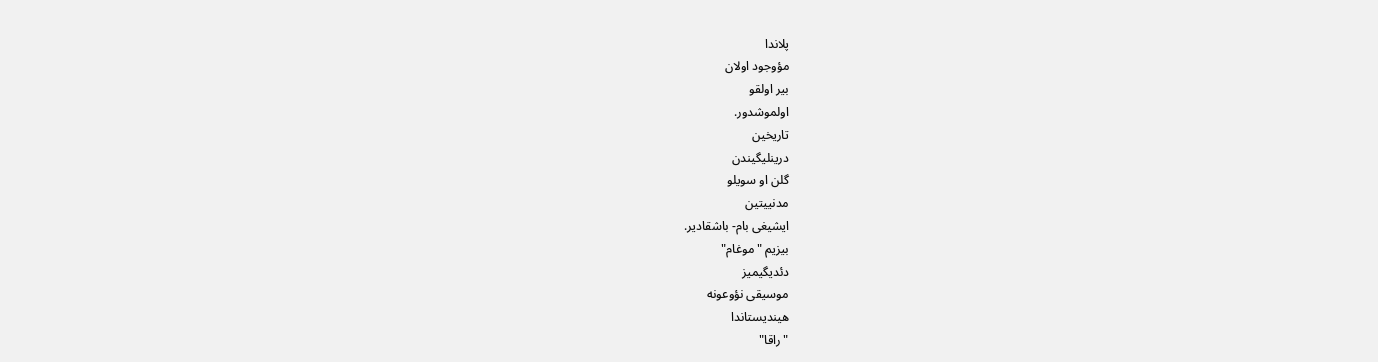پلاندا
مؤوجود اولان
بیر اولقو
اولموشدور.
تاریخین
درینلیگیندن
گلن او سویلو
مدنییتین
ایشیغی بام- باشقادیر.
بیزیم "موغام"
دئدیگیمیز
موسیقی نؤوعونه
هیندیستاندا
"راقا"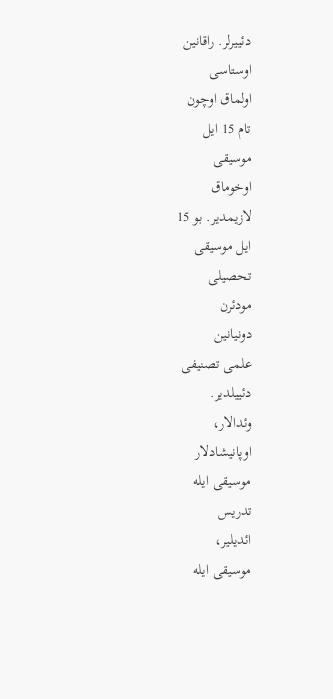دئییرلر. راقانین
اوستاسی
اولماق اوچون
تام 15 ایل
موسیقی
اوخوماق
لازیمدیر. بو 15
ایل موسیقی
تحصیلی
مودئرن
دونیانین
علمی تصنیفی
دئییلدیر.
وئدالار،
اوپانیشادلار
موسیقی ایله
تدریس
ائدیلیر،
موسیقی ایله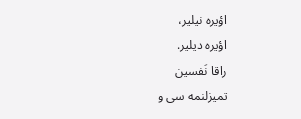اؤیره نیلیر،
اؤیره دیلیر.
راقا نَفسین
تمیزلنمه سی و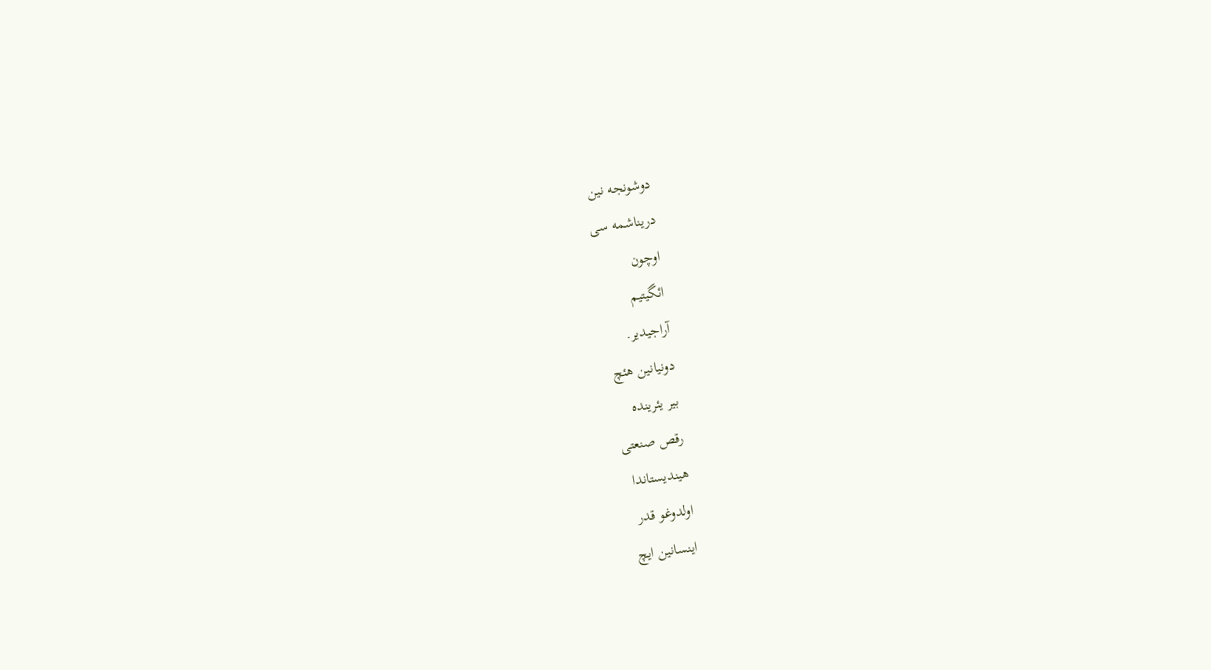دوشونجه نین
دریناشمه سی
اوچون
ائگیتیم
آراجیدیر.
دونیانین هئچ
بیر یئرینده
رقص صنعتی
هیندیستاندا
اولدوغو قدر
اینسانین ایچ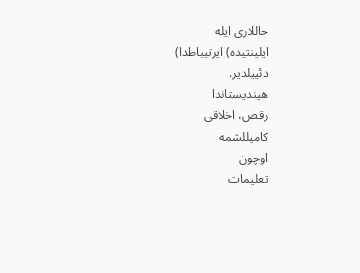حاللاری ایله
ایلینتیده) ایرتیباطدا)
دئییلدیر.
هیندیستاندا
رقص، اخلاقی
کامیللشمه
اوچون
تعلیمات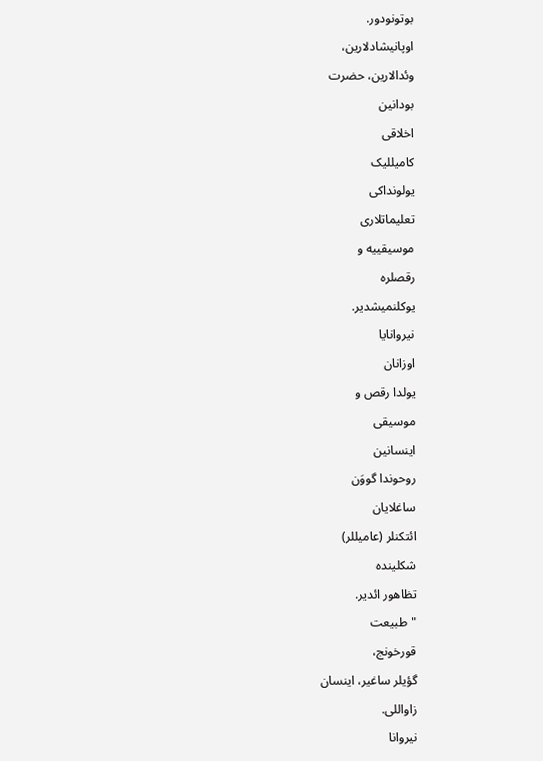بوتونودور.
اوپانیشادلارین،
وئدالارین، حضرت
بودانین
اخلاقی
کامیللیک
یولونداکی
تعلیماتلاری
موسیقییه و
رقصلره
یوکلنمیشدیر.
نیروانایا
اوزانان
یولدا رقص و
موسیقی
اینسانین
روحوندا گووَن
ساغلایان
ائتکنلر (عامیللر)
شکلینده
تظاهور ائدیر.
"طبیعت
قورخونج،
گؤیلر ساغیر، اینسان
زاواللی.
نیروانا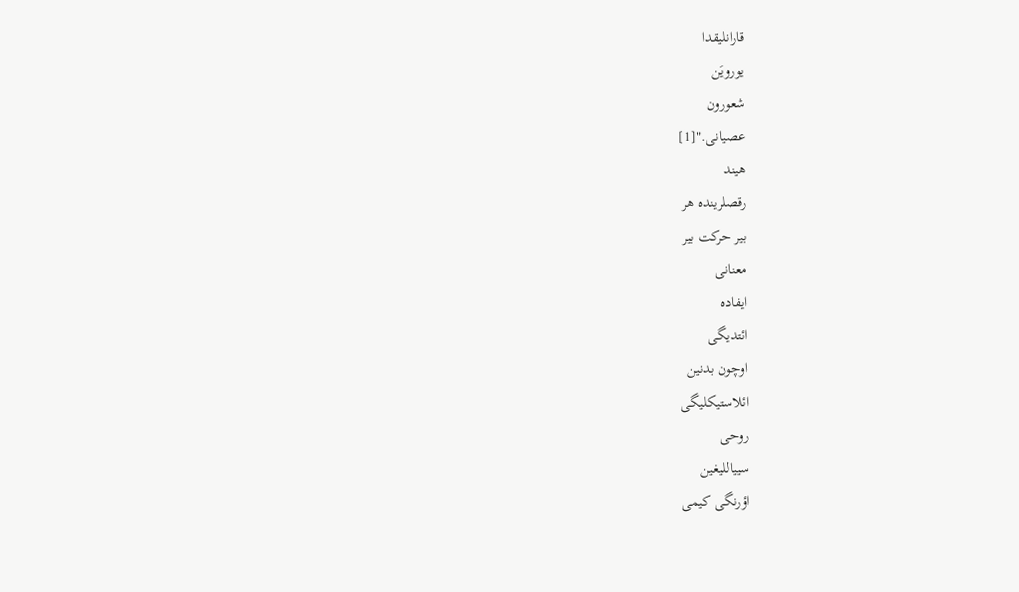قارانلیقدا
یورویَن
شعورون
عصیانی."[1]
هیند
رقصلرینده هر
بیر حرکت بیر
معنانی
ایفاده
ائتدیگی
اوچون بدنین
ائلاستیکلیگی
روحی
سییاللیغین
اؤرنگی کیمی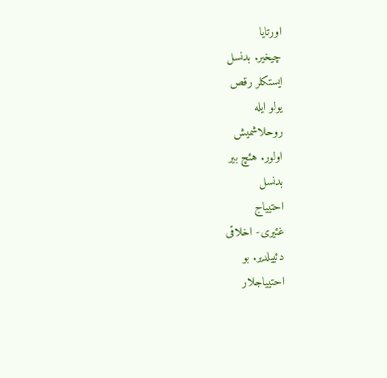اورتایا
چیخیر. بدنسل
ایستکلر رقص
یولو ایله
روحلاشمیش
اولور. هئچ بیر
بدنسل
احتییاج
غئیری- اخلاقی
دئییلدیر. بو
احتییاجلار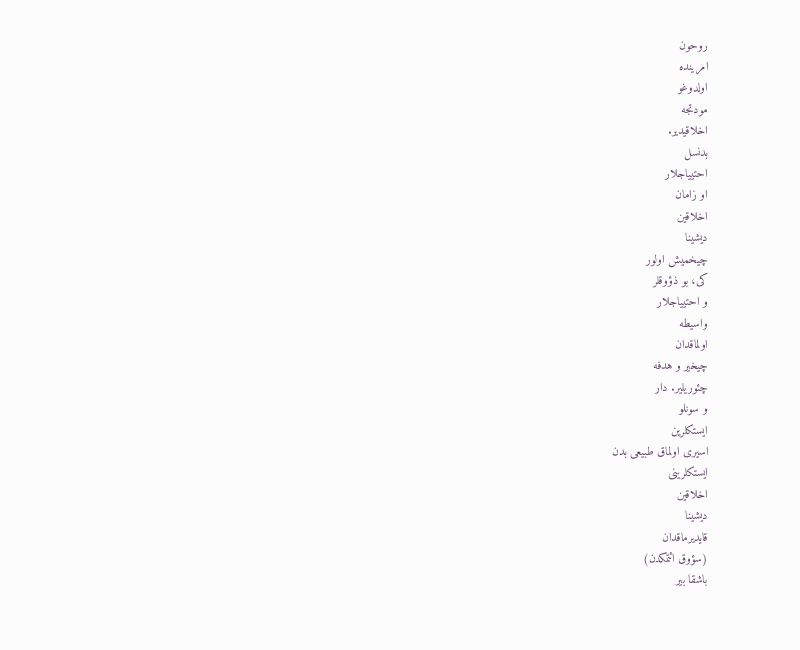روحون
امرینده
اولدوغو
مودتجه
اخلاقیدیر.
بدنسل
احتییاجلار
او زامان
اخلاقین
دیشینا
چیخمیش اولور
کی، بو ذؤوقلر
و احتییاجلار
واسیطه
اولماقدان
چیخیر و هدفه
چئوریلیر. دار
و سونلو
ایستکلرین
اسیری اولماق طبیعی بدن
ایستکلرینی
اخلاقین
دیشینا
قایدیرماقدان
(سؤوق ائتمکدن)
باشقا بیر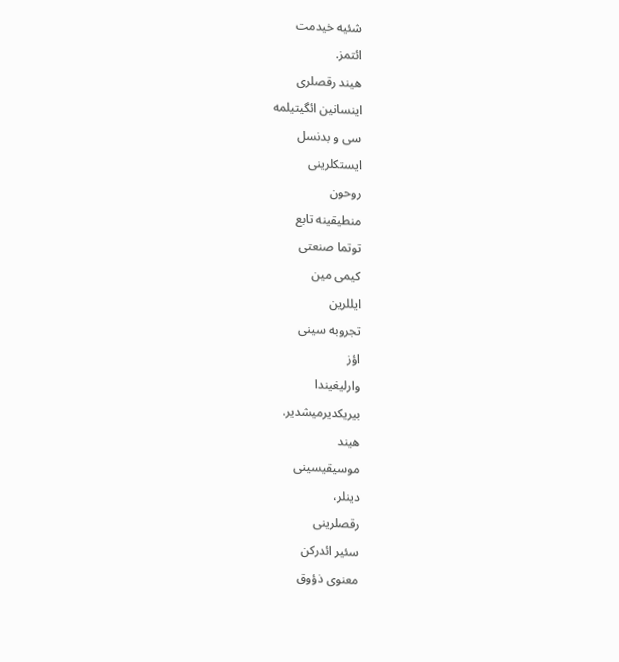شئیه خیدمت
ائتمز.
هیند رقصلری
اینسانین ائگیتیلمه
سی و بدنسل
ایستکلرینی
روحون
منطیقینه تابع
توتما صنعتی
کیمی مین
ایللرین
تجروبه سینی
اؤز
وارلیغیندا
بیریکدیرمیشدیر.
هیند
موسیقیسینی
دینلر،
رقصلرینی
سئیر ائدرکن
معنوی ذؤوق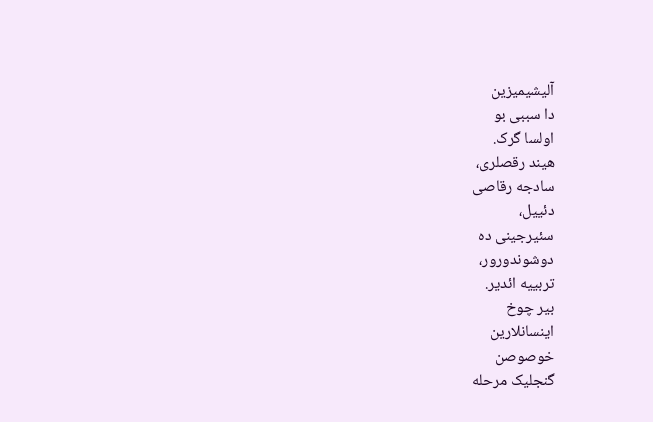آلیشیمیزین
دا سببی بو
اولسا گرک.
هیند رقصلری،
سادجه رقاصی
دئییل،
سئیرجینی ده
دوشوندورور،
تربییه ائدیر.
بیر چوخ
اینسانلارین
خوصوصن
گنجلیک مرحله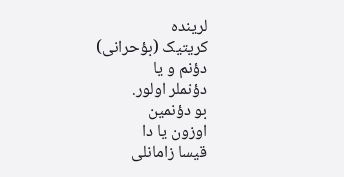لرینده
کریتیک (بؤحرانی)
دؤنم و یا
دؤنملر اولور.
بو دؤنمین
اوزون یا دا
قیسا زامانلی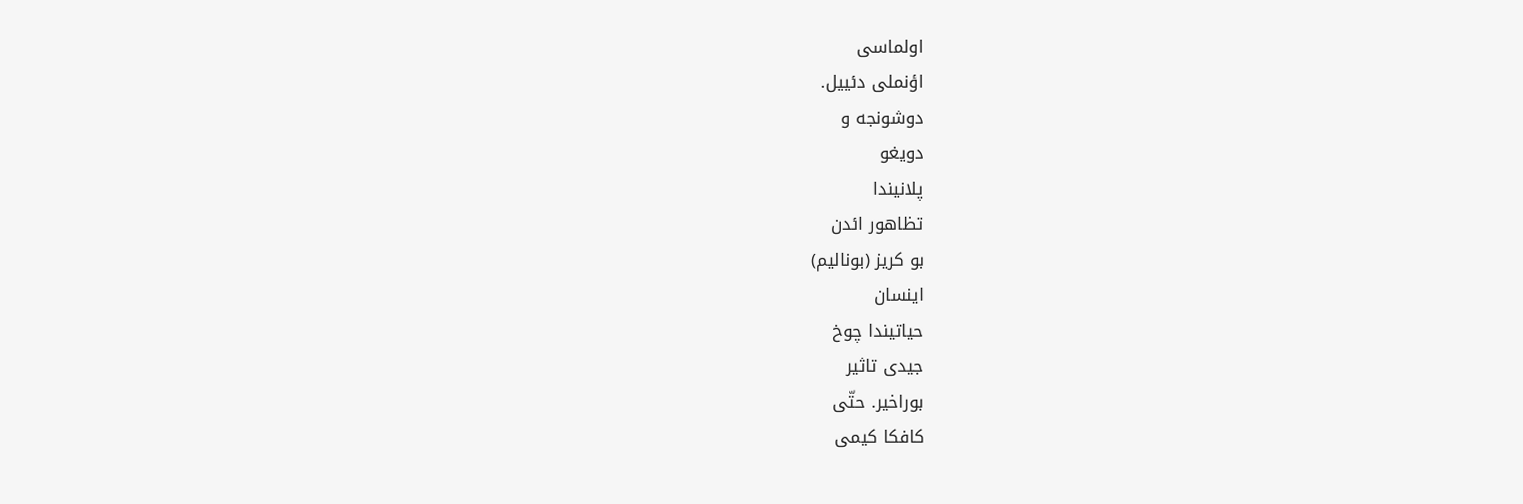اولماسی
اؤنملی دئییل.
دوشونجه و
دویغو
پلانیندا
تظاهور ائدن
بو کریز (بونالیم)
اینسان
حیاتیندا چوخ
جیدی تاثیر
بوراخیر. حتّی
کافکا کیمی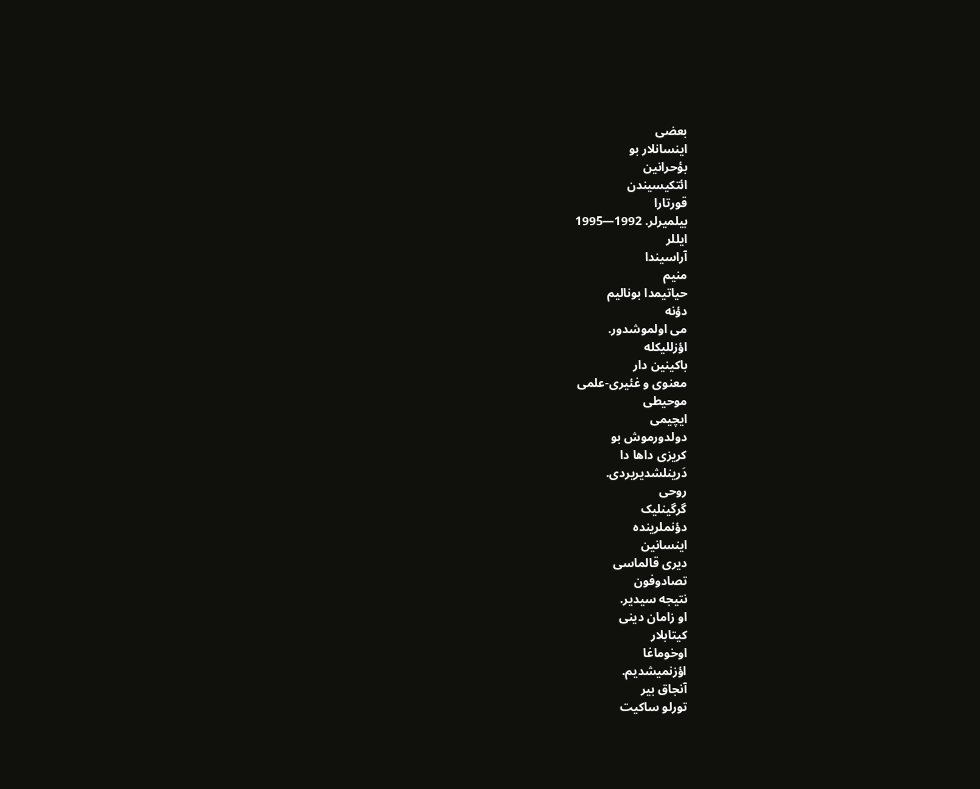بعضی
اینسانلار بو
بؤحرانین
ائتکیسیندن
قورتارا
بیلمیرلر. 1992—1995
ایللر
آراسیندا
منیم
حیاتیمدا بونالیم
دؤنه
می اولموشدور.
اؤزللیکله
باکینین دار
معنوی و غئیری-علمی
موحیطی
ایچیمی
دولدورموش بو
کریزی داها دا
دَرینلشدیریردی.
روحی
گرگینلیک
دؤنملرینده
اینسانین
دیری قالماسی
تصادوفون
نتیجه سیدیر.
او زامان دینی
کیتابلار
اوخوماغا
اؤزنمیشدیم.
آنجاق بیر
تورلو ساکیت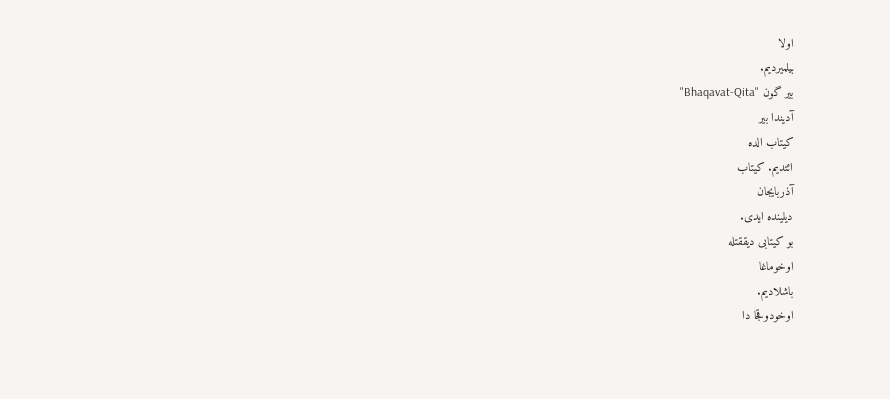اولا
بیلمیردیم.
بیر گون "Bhaqavat-Qita"
آدیندا بیر
کیتاب الده
ائتدیم. کیتاب
آذربایجان
دیلینده ایدی.
بو کیتابی دیققتله
اوخوماغا
باشلادیم.
اوخودوقجا دا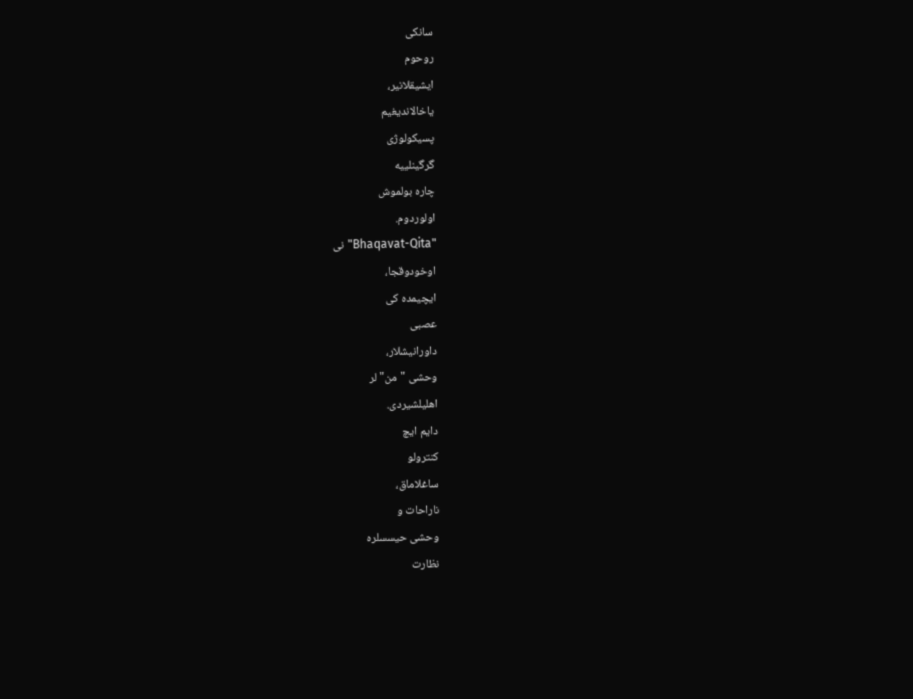سانکی
روحوم
ایشیقلانیر،
یاخالاندیغیم
پسیکولوژی
گرگینلییه
چاره بولموش
اولوردوم.
"Bhaqavat-Qita"نی
اوخودوقجا،
ایچیمده کی
عصبی
داورانیشلار،
وحشی "من"لر
اهلیلشیردی.
دایم ایچ
کنترولو
ساغلاماق،
ناراحات و
وحشی حیسسلره
نظارت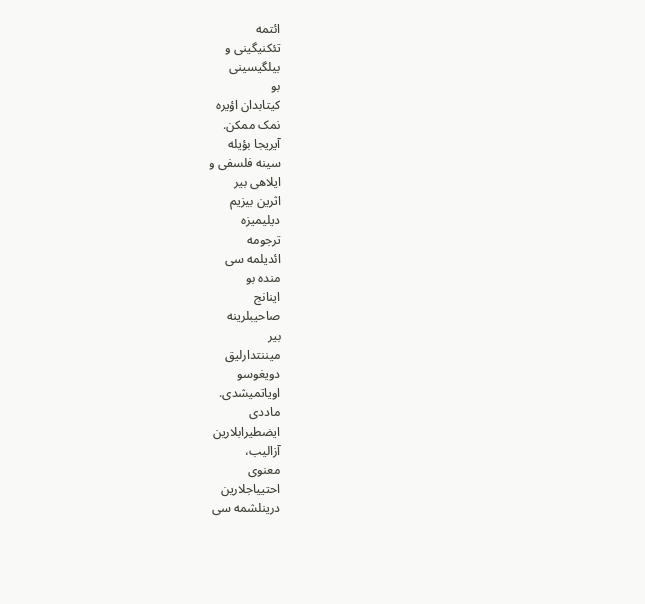ائتمه
تئکنیگینی و
بیلگیسینی
بو
کیتابدان اؤیره
نمک ممکن.
آیریجا بؤیله
سینه فلسفی و
ایلاهی بیر
اثرین بیزیم
دیلیمیزه
ترجومه
ائدیلمه سی
منده بو
اینانج
صاحیبلرینه
بیر
میننتدارلیق
دویغوسو
اویاتمیشدی.
ماددی
ایضطیرابلارین
آزالیب،
معنوی
احتییاجلارین
درینلشمه سی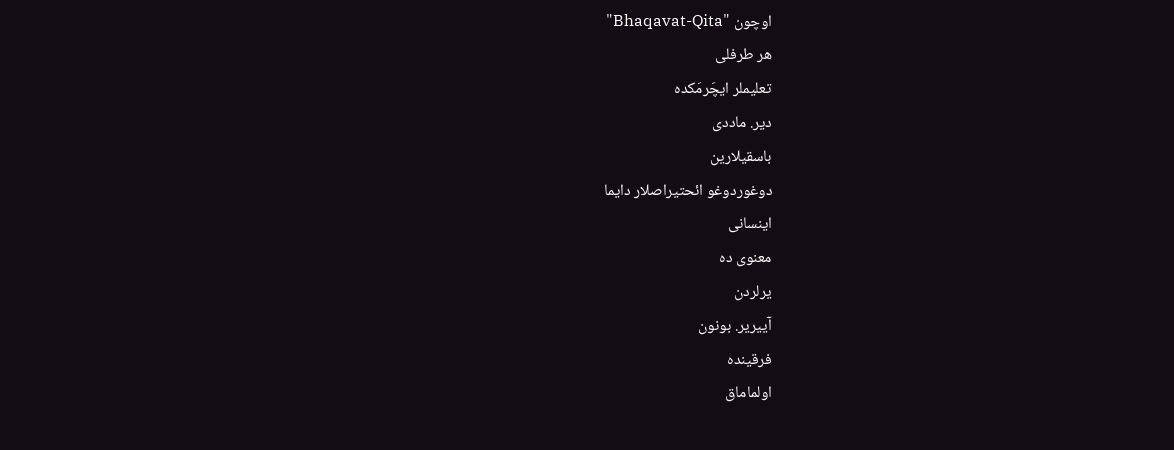اوچون "Bhaqavat-Qita"
هر طرفلی
تعلیملر ایچَرمَکده
دیر. ماددی
باسقیلارین
دوغوردوغو ائحتیراصلار دایما
اینسانی
معنوی ده
یرلردن
آییریر. بونون
فرقینده
اولماماق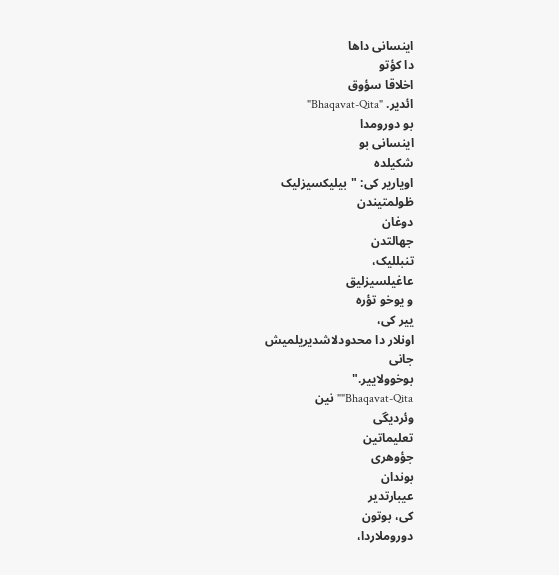اینسانی داها
دا کؤتو
اخلاقا سؤوق
ائدیر. "Bhaqavat-Qita"
بو دورومدا
اینسانی بو
شکیلده
اویاریر کی: "بیلیکسیزلیک
ظولمتیندن
دوغان
جهالتدن
تنبللیک،
عاغیلسیزلیق
و یوخو تؤره
ییر کی،
اونلار دا محدودلاشدیریلمیش
جانی
بوخوولاییر."
Bhaqavat-Qita""نین
وئردیگی
تعلیماتین
جؤوهری
بوندان
عیبارتدیر
کی، بوتون
دوروملاردا،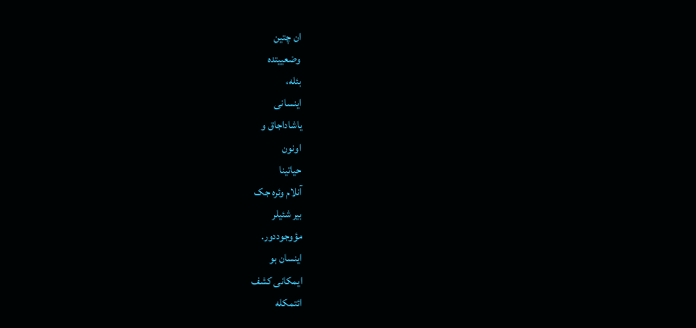ان چتین
وضعییتده
بئله،
اینسانی
یاشاداجاق و
اونون
حیاتینا
آنلام وئره جک
بیر شئیلر
مؤوجوددور.
اینسان بو
ایمکانی کشف
ائتمکله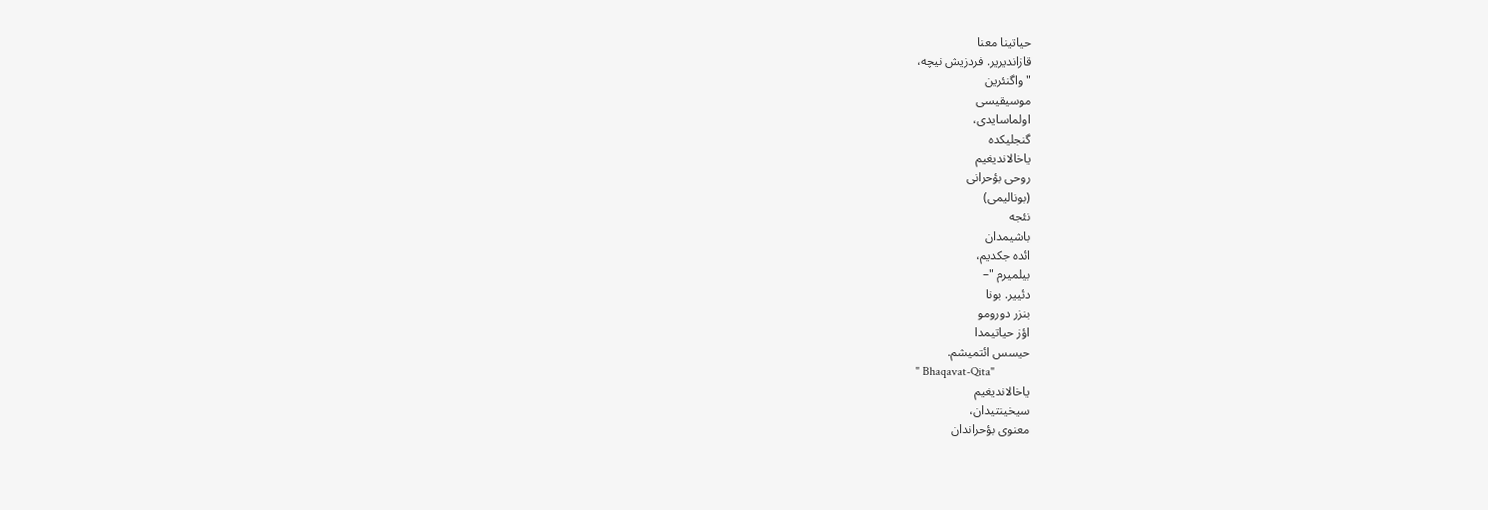حیاتینا معنا
قازاندیریر. فردزیش نیچه،
"واگنئرین
موسیقیسی
اولماسایدی،
گنجلیکده
یاخالاندیغیم
روحی بؤحرانی
(بونالیمی)
نئجه
باشیمدان
ائده جکدیم،
بیلمیرم "–
دئییر. بونا
بنزر دورومو
اؤز حیاتیمدا
حیسس ائتمیشم.
" Bhaqavat-Qita"
یاخالاندیغیم
سیخینتیدان،
معنوی بؤحراندان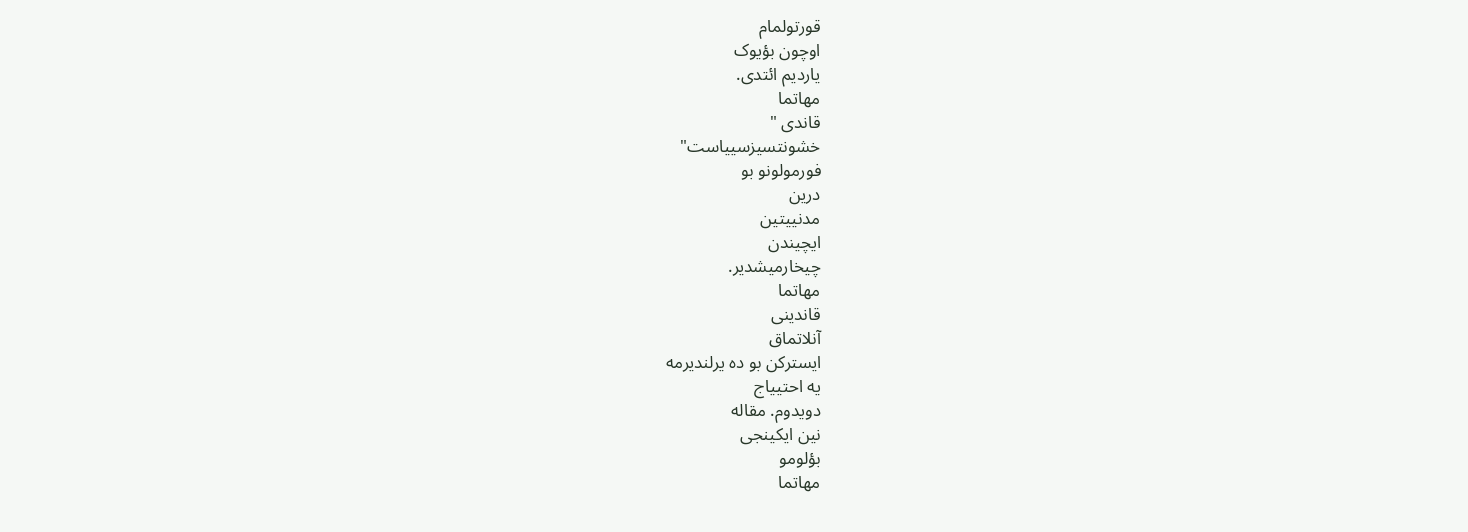قورتولمام
اوچون بؤیوک
یاردیم ائتدی.
مهاتما
قاندی "
خشونتسیزسییاست"
فورمولونو بو
درین
مدنییتین
ایچیندن
چیخارمیشدیر.
مهاتما
قاندینی
آنلاتماق
ایسترکن بو ده یرلندیرمه
یه احتییاج
دویدوم. مقاله
نین ایکینجی
بؤلومو
مهاتما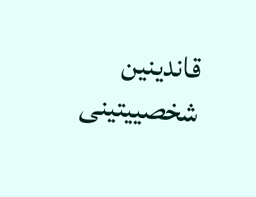قاندینین
شخصییتینی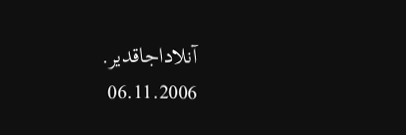آنلاداجاقدیر.
06.11.2006